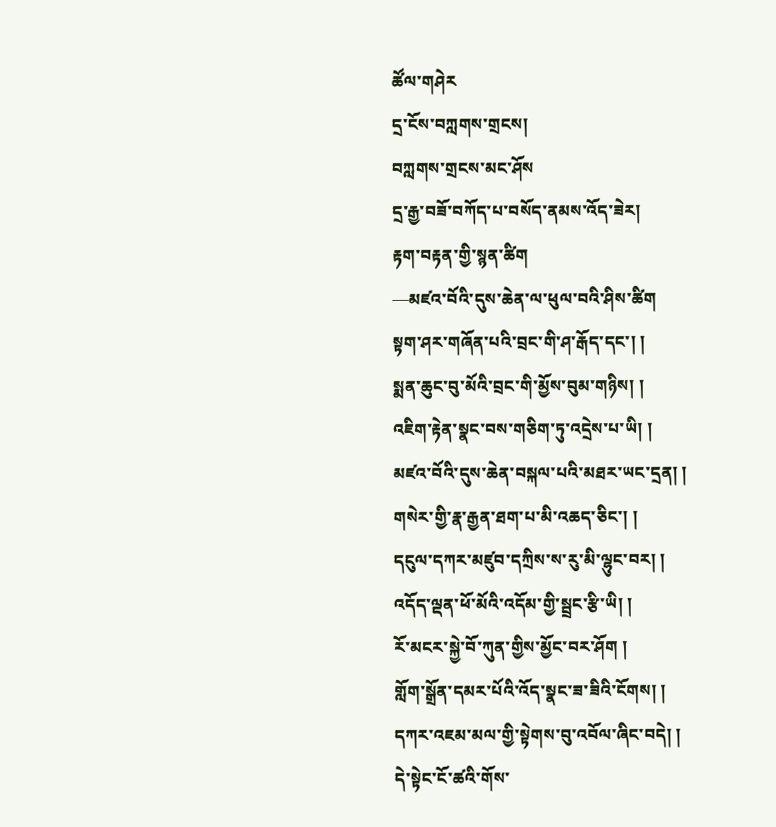ཚོལ་གཤེར
དྲ་ངོས་བཀླགས་གྲངས།
བཀླགས་གྲངས་མང་ཤོས
དྲ་རྒྱ་བཟོ་བཀོད་པ་བསོད་ནམས་འོད་ཟེར།
རྟག་བརྟན་གྱི་སྙན་ཚིག
—མཛའ་བོའི་དུས་ཆེན་ལ་ཕུལ་བའི་ཤིས་ཚིག
སྟག་ཤར་གཞོན་པའི་བྲང་གི་ཤ་རྒོད་དང་། །
སྨན་ཆུང་བུ་མོའི་བྲང་གི་མྱོས་བུམ་གཉིས། །
འཇིག་རྟེན་སྣང་བས་གཅིག་ཏུ་འདྲེས་པ་ཡི། །
མཛའ་བོའི་དུས་ཆེན་བསྐལ་པའི་མཐར་ཡང་དྲན། །
གསེར་གྱི་རྣ་རྒྱན་ཐག་པ་མི་འཆད་ཅིང་། །
དངུལ་དཀར་མཛུབ་དཀྲིས་ས་རུ་མི་ལྷུང་བར། །
འདོད་ལྡན་ཕོ་མོའི་འདོམ་གྱི་སྦྲང་རྩི་ཡི། །
རོ་མངར་སྐྱེ་བོ་ཀུན་གྱིས་མྱོང་བར་ཤོག །
གློག་སྒྲོན་དམར་པོའི་འོད་སྣང་ཟ་ཟིའི་ངོགས། །
དཀར་འཇམ་མལ་གྱི་སྟེགས་བུ་འབོལ་ཞིང་བདེ། །
དེ་སྟེང་ངོ་ཚའི་གོས་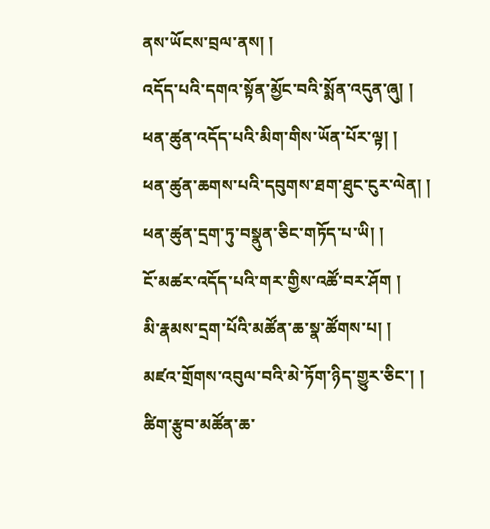ནས་ཡོངས་བྲལ་ནས། །
འདོད་པའི་དགའ་སྟོན་མྱོང་བའི་སྨོན་འདུན་ཞུ། །
ཕན་ཚུན་འདོད་པའི་མིག་གིས་ཡོན་པོར་ལྟ། །
ཕན་ཚུན་ཆགས་པའི་དབུགས་ཐག་ཐུང་ངུར་ལེན། །
ཕན་ཚུན་དྲག་ཏུ་བསྣུན་ཅིང་གཏོད་པ་ཡི། །
ངོ་མཚར་འདོད་པའི་གར་གྱིས་འཚོ་བར་ཤོག །
མི་རྣམས་དྲག་པོའི་མཚོན་ཆ་སྣ་ཚོགས་པ། །
མཛའ་གྲོགས་འབུལ་བའི་མེ་ཏོག་ཉིད་གྱུར་ཅིང་། །
ཚིག་རྩུབ་མཚོན་ཆ་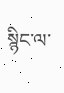སྙིང་ལ་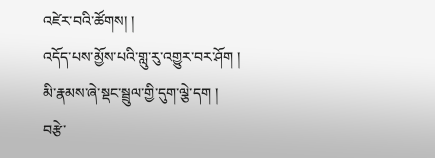འཛེར་བའི་ཚོགས། །
འདོད་པས་མྱོས་པའི་གླུ་རུ་འགྱུར་བར་ཤོག །
མི་རྣམས་ཞེ་སྡང་སྦྲུལ་གྱི་དུག་ལྕེ་དག །
བརྩེ་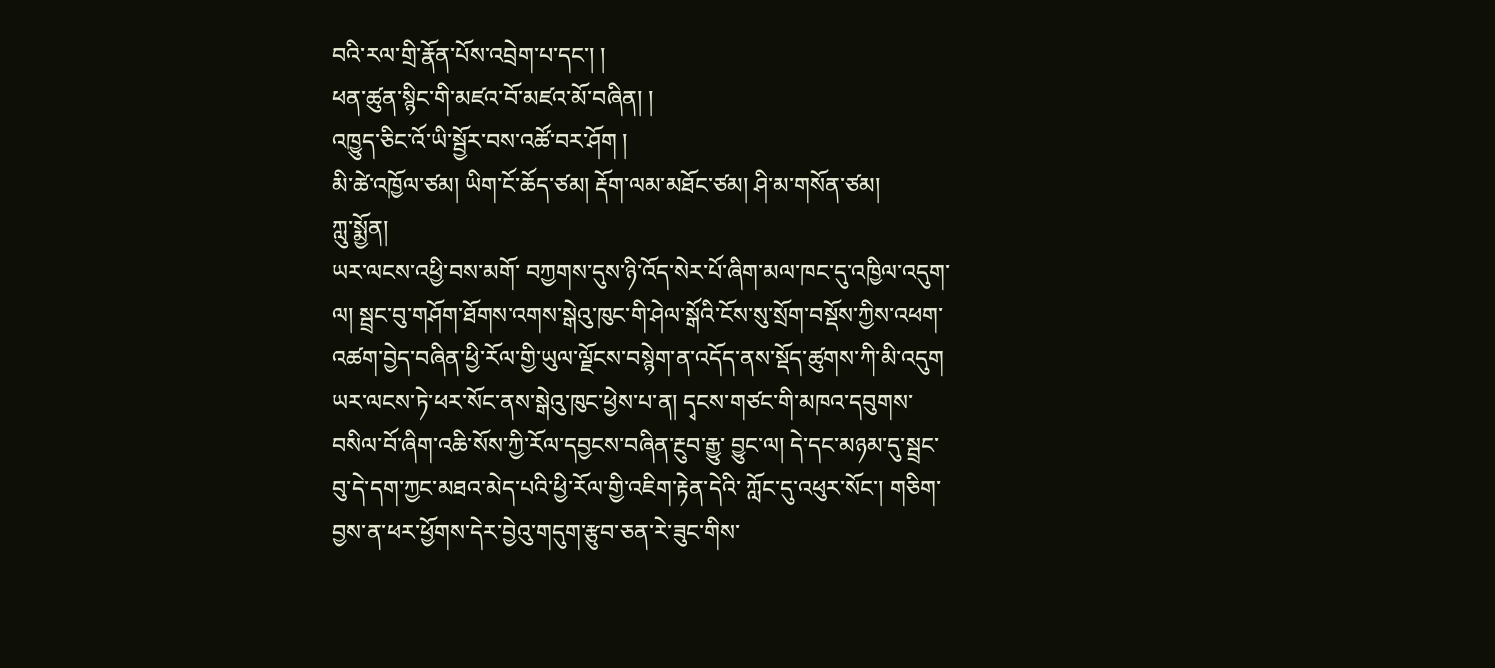བའི་རལ་གྲི་རྣོན་པོས་འབྲེག་པ་དང་། །
ཕན་ཚུན་སྙིང་གི་མཛའ་བོ་མཛའ་མོ་བཞིན། །
འཁྱུད་ཅིང་འོ་ཡི་སྦྱོར་བས་འཚོ་བར་ཤོག །
མི་ཚེ་འཁྱོལ་ཙམ། ཡིག་ངོ་ཆོད་ཙམ། རྡོག་ལམ་མཐོང་ཙམ། ཤི་མ་གསོན་ཙམ།
ཀླུ་སྨྱོན།
ཡར་ལངས་འཕྱི་བས་མགོ་ བཀྱགས་དུས་ཉི་འོད་སེར་པོ་ཞིག་མལ་ཁང་དུ་འཁྱིལ་འདུག་ལ། སྦྲང་བུ་གཤོག་ཐོགས་འགས་སྒེའུ་ཁུང་གི་ཤེལ་སྒོའི་ངོས་སུ་སྲོག་བསྡོས་ཀྱིས་འཕག་ འཚག་བྱེད་བཞིན་ཕྱི་རོལ་གྱི་ཡུལ་ལྗོངས་བསྙེག་ན་འདོད་ནས་སྡོད་ཚུགས་ཀི་མི་འདུག ཡར་ལངས་ཏེ་ཕར་སོང་ནས་སྒེའུ་ཁུང་ཕྱེས་པ་ན། དྭངས་གཙང་གི་མཁའ་དབུགས་བསིལ་བོ་ཞིག་འཆི་སོས་ཀྱི་རོལ་དབྱངས་བཞིན་རྔུབ་རྒྱུ་ བྱུང་ལ། དེ་དང་མཉམ་དུ་སྦྲང་བུ་དེ་དག་ཀྱང་མཐའ་མེད་པའི་ཕྱི་རོལ་གྱི་འཇིག་རྟེན་དེའི་ ཀློང་དུ་འཕུར་སོང་། གཅིག་བྱས་ན་ཕར་ཕྱོགས་དེར་བྱེའུ་གདུག་རྩུབ་ཅན་རེ་ཟུང་གིས་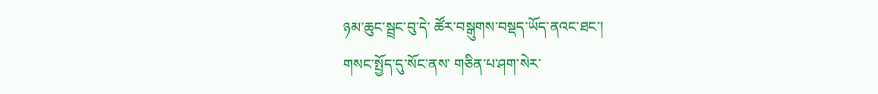ཉམ་ཆུང་སྦྲང་བུ་དེ་ ཚོར་བསྒུགས་བསྡད་ཡོད་ནའང་ཐང་།
གསང་སྤྱོད་དུ་སོང་ནས་ གཅིན་པ་ཤག་སེར་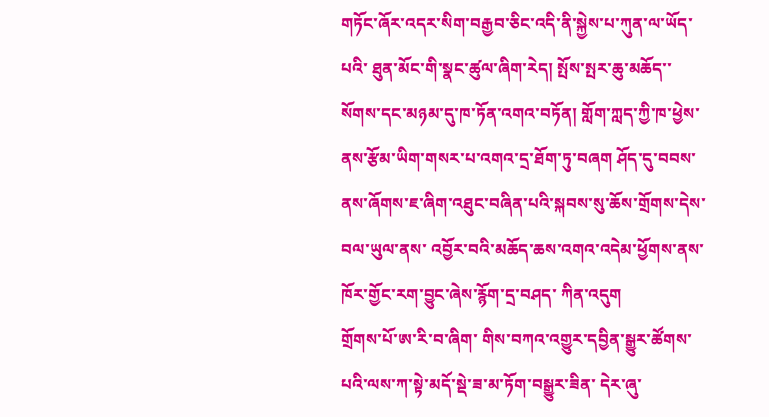གཏོང་ཞོར་འདར་སིག་བརྒྱབ་ཅིང་འདི་ནི་སྐྱེས་པ་ཀུན་ལ་ཡོད་པའི་ ཐུན་མོང་གི་སྣང་ཚུལ་ཞིག་རེད། སྤོས་སྤར་ཆུ་མཆོད་་སོགས་དང་མཉམ་དུ་ཁ་ཏོན་འགའ་བཏོན། གློག་ཀླད་ཀྱི་ཁ་ཕྱེས་ནས་རྩོམ་ཡིག་གསར་པ་འགའ་དྲ་ཐོག་ཏུ་བཞག ཤོད་དུ་བབས་ནས་ཞོགས་ཇ་ཞིག་འཐུང་བཞིན་པའི་སྐབས་སུ་ཆོས་གྲོགས་དེས་བལ་ཡུལ་ནས་ འབྱོར་བའི་མཆོད་ཆས་འགའ་འདེམ་ཕྱོགས་ནས་ཁོར་གྱོང་རག་བྱུང་ཞེས་རྙོག་དྲ་བཤད་ ཀིན་འདུག
གྲོགས་པོ་ཨ་རི་བ་ཞིག་ གིས་བཀའ་འགྱུར་དབྱིན་སྒྱུར་ཚོགས་པའི་ལས་ཀ་སྟེ་མདོ་སྡེ་ཟ་མ་ཏོག་བསྒྱུར་ཟིན་ དེར་ཞུ་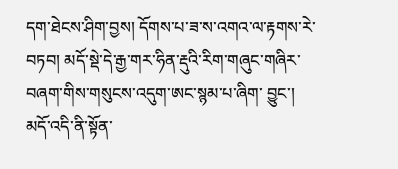དག་ཐེངས་ཤིག་བྱས། དོགས་པ་ཟ་ས་འགའ་ལ་རྟགས་རེ་བཏབ། མདོ་སྡེ་དེ་རྒྱ་གར་ཧིན་རྡུའི་རིག་གཞུང་གཞིར་བཞག་གིས་གསུངས་འདུག་ཨང་སྙམ་པ་ཞིག་ བྱུང་། མདོ་འདི་ནི་སྟོན་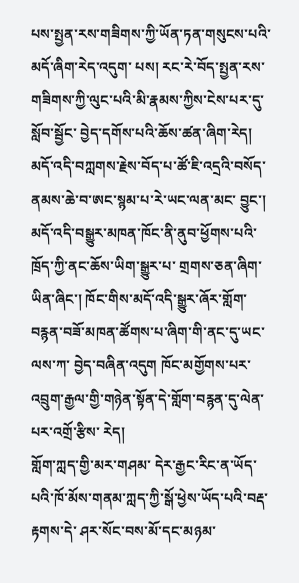པས་སྤྱན་རས་གཟིགས་ཀྱི་ཡོན་ཏན་གསུངས་པའི་མདོ་ཞིག་རེད་འདུག་ པས། རང་རེ་བོད་སྤྱན་རས་གཟིགས་ཀྱི་ལུང་པའི་མི་རྣམས་ཀྱིས་ངེས་པར་དུ་སློབ་སྦྱོང་ བྱེད་དགོས་པའི་ཆོས་ཚན་ཞིག་རེད། མདོ་འདི་བཀླགས་རྗེས་བོད་པ་ཚོ་ཇི་འདྲའི་བསོད་ནམས་ཆེ་བ་ཨང་སྙམ་པ་རེ་ཡང་ལན་མང་ བྱུང་། མདོ་འདི་བསྒྱུར་མཁན་ཁོང་ནི་ནུབ་ཕྱོགས་པའི་ཁྲོད་ཀྱི་ནང་ཆོས་ཡིག་སྒྱུར་པ་ གྲགས་ཅན་ཞིག་ཡིན་ཞིང་། ཁོང་གིས་མདོ་འདི་སྒྱུར་ཞོར་གློག་བརྙན་བཟོ་མཁན་ཚོགས་པ་ཞིག་གི་ནང་དུ་ཡང་ལས་ཀ་ བྱེད་བཞིན་འདུག ཁོང་མགྱོགས་པར་འབྲུག་རྒྱལ་གྱི་གཉེན་སྟོན་དེ་གློག་བརྙན་དུ་ལེན་པར་འགྲོ་རྩིས་ རེད།
གློག་ཀླད་གྱི་མར་གཤམ་ དེར་རྒྱང་རིང་ན་ཡོད་པའི་ཁོ་མོས་གནམ་ཀླད་ཀྱི་སྒོ་ཕྱེས་ཡོད་པའི་བརྡ་རྟགས་དེ་ ཤར་སོང་བས་མོ་དང་མཉམ་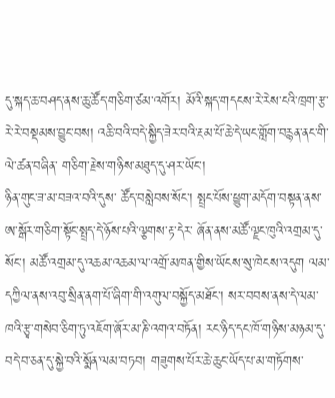དུ་སྐད་ཆ་བཤད་ནས་ཆུ་ཚོད་གཅིག་ཙམ་འགོར། མོའི་སྐད་གདངས་རེ་རེས་ངའི་ཁྲག་རྩ་རེ་རེ་བསྡམས་བྱུང་བས། འཆི་བའི་བདེ་སྐྱིད་ཟེར་བའི་རྔམ་པོ་ཆེ་དེ་ཡང་གློག་བརྙན་ནང་གི་ལེ་ཚན་བཞིན་ གཅིག་རྗེས་གཉིས་མཐུད་དུ་ཤར་ཡོང་།
ཉིན་གུང་ཟ་མ་བཟའ་བའི་དུས་ ཚོད་བསླེབས་སོང་། སྤྲང་པོས་ཕྱུག་མདོག་བསྟན་ནས་ཨ་སྒོར་གཅིག་སྟོང་སྤྲད་དེ་ཉོས་པའི་ལྕགས་རྟ་དེར་ ཞོན་ནས་མཚོ་ལྗང་ཁུའི་འགྲམ་དུ་སོང་། མཚོ་འགྲམ་དུ་འཆམ་འཆམ་ལ་འགྲོ་མཁན་གྱིས་ཡོངས་སུ་ཁེངས་འདུག ལམ་དཀྱིལ་ནས་འབུ་སྲིན་ནག་པོ་ཞིག་གི་འགུལ་བསྐྱོད་མཐོང་། སར་བབས་ནས་དེ་ལམ་ཁའི་རྩྭ་གསེབ་ཅིག་ཏུ་འཇོག་ཞོར་མ་ཎི་འགའ་བཏོན། རང་ཉིད་དང་ཁོ་གཉིས་མཉམ་དུ་བདེ་བ་ཅན་དུ་སྐྱེ་བའི་སྨོན་ལམ་བཏབ། གཟུགས་པོར་ཆེ་ཆུང་ཡོད་པ་མ་གཏོགས་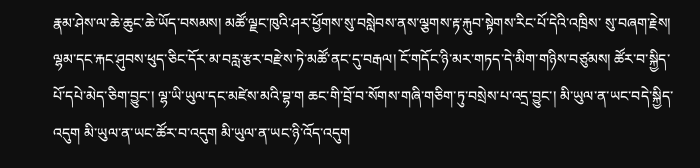རྣམ་ཤེས་ལ་ཆེ་ཆུང་ཆེ་ཡོད་བསམས། མཚོ་ལྗང་ཁུའི་ཤར་ཕྱོགས་སུ་བསླེབས་ནས་ལྕགས་རྟ་རྐུབ་སྟེགས་རིང་པོ་དེའི་འཁྲིས་ སུ་བཞག་རྗེས། ལྷམ་དང་རྐང་ཤུབས་ཕུད་ཅིང་དོར་མ་བརླ་རྩར་བརྫེས་ཏེ་མཚོ་ནང་དུ་བརྒལ། ངོ་གདོང་ཉི་མར་གཏད་དེ་མིག་གཉིས་བཙུམས། ཚོར་བ་སྐྱིད་པོ་དཔེ་མེད་ཅིག་བྱུང་། ལྷ་ཡི་ཡུལ་དང་མཛེས་མའི་བྷ་ག ཆང་གི་བྲོ་བ་སོགས་གཞི་གཅིག་ཏུ་བསྲེས་པ་འདྲ་བྱུང་། མི་ཡུལ་ན་ཡང་བདེ་སྐྱིད་འདུག མི་ཡུལ་ན་ཡང་ཚོར་བ་འདུག མི་ཡུལ་ན་ཡང་ཉི་འོད་འདུག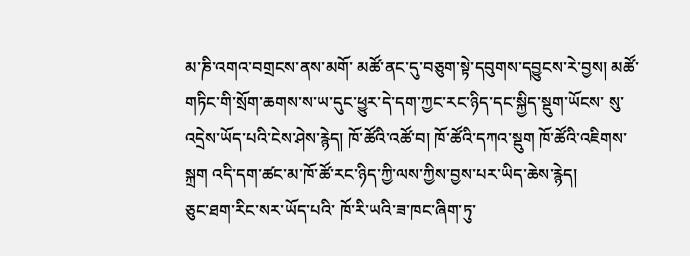མ་ཎི་འགའ་བགྲངས་ནས་མགོ་ མཚོ་ནང་དུ་བཅུག་སྟེ་དབུགས་དབྱུངས་རེ་བྱས། མཚོ་གཏིང་གི་སྲོག་ཆགས་ས་ཡ་དུང་ཕྱུར་དེ་དག་ཀྱང་རང་ཉིད་དང་སྐྱིད་སྡུག་ཡོངས་ སུ་འདྲེས་ཡོད་པའི་ངེས་ཤེས་རྙེད། ཁོ་ཚོའི་འཚོ་བ། ཁོ་ཚོའི་དཀའ་སྡུག ཁོ་ཚོའི་འཇིགས་སྐྲག འདི་དག་ཚང་མ་ཁོ་ཚོ་རང་ཉིད་ཀྱི་ལས་ཀྱིས་བྱས་པར་ཡིད་ཆེས་རྙེད།
ཅུང་ཐག་རིང་སར་ཡོད་པའི་ ཁོ་རི་ཡའི་ཟ་ཁང་ཞིག་ཏུ་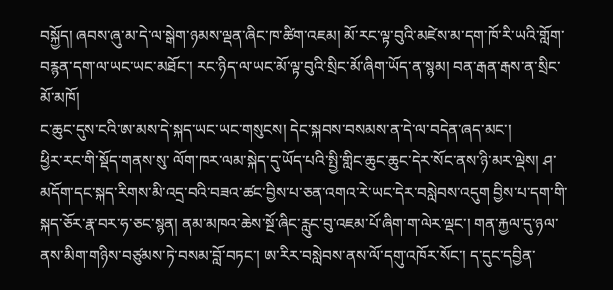བསྐྱོད། ཞབས་ཞུ་མ་དེ་ལ་སྒེག་ཉམས་ལྡན་ཞིང་ཁ་ཚིག་འཇམ། མོ་རང་ལྟ་བུའི་མཛེས་མ་དག་ཁོ་རི་ཡའི་གློག་བརྙན་དག་ལ་ཡང་ཡང་མཐོང་། རང་ཉིད་ལ་ཡང་མོ་ལྟ་བུའི་སྲིང་མོ་ཞིག་ཡོད་ན་སྙམ། བན་རྒན་རྒས་ན་སྲིང་མོ་མཁོ།
ང་ཆུང་དུས་ངའི་ཨ་མས་དེ་སྐད་ཡང་ཡང་གསུངས། དེང་སྐབས་བསམས་ན་དེ་ལ་བདེན་ཞད་མང་།
ཕྱིར་རང་གི་སྡོད་གནས་སུ་ ལོག་ཁར་ལམ་སྐེད་དུ་ཡོད་པའི་སྤྱི་གླིང་ཆུང་ཆུང་དེར་སོང་ནས་ཉི་མར་ལྡེས། ཤ་མདོག་དང་སྐད་རིགས་མི་འདྲ་བའི་བཟའ་ཚང་བྱིས་པ་ཅན་འགའ་རེ་ཡང་དེར་བསླེབས་འདུག བྱིས་པ་དག་གི་སྐད་ཅོར་རྣ་བར་ཧ་ཅང་སྙན། ནམ་མཁའ་ཆེས་སྔོ་ཞིང་རླུང་བུ་འཇམ་པོ་ཞིག་ག་ལེར་ལྡང་། གན་རྐྱལ་དུ་ཉལ་ནས་མིག་གཉིས་བཙུམས་ཏེ་བསམ་བློ་བཏང་། ཨ་རིར་བསླེབས་ནས་ལོ་དགུ་འཁོར་སོང་། ད་དུང་དབྱིན་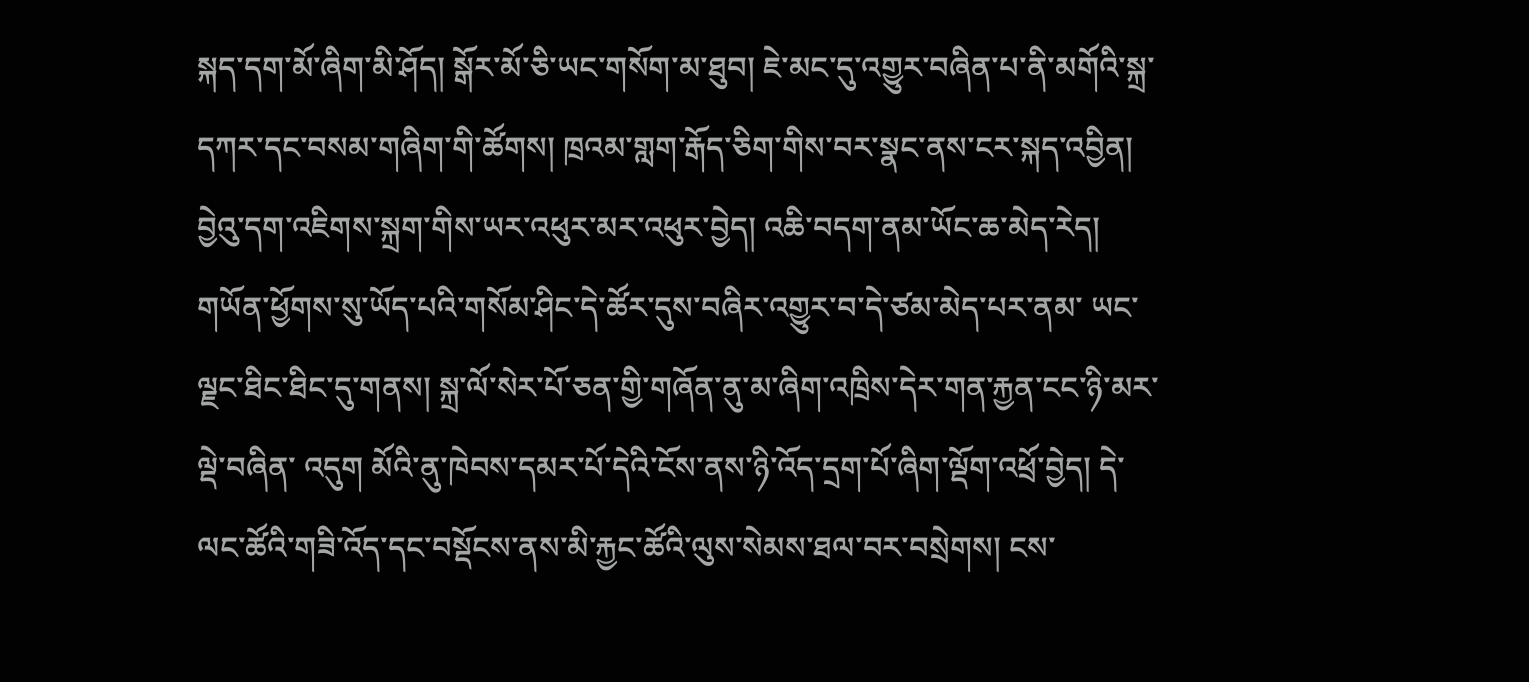སྐད་དག་མོ་ཞིག་མི་ཤོད། སྒོར་མོ་ཅི་ཡང་གསོག་མ་ཐུབ། ཇེ་མང་དུ་འགྱུར་བཞིན་པ་ནི་མགོའི་སྐྲ་དཀར་དང་བསམ་གཞིག་གི་ཚོགས། ཁྲའམ་གླག་རྒོད་ཅིག་གིས་བར་སྣང་ནས་ངར་སྐད་འབྱིན། བྱེའུ་དག་འཇིགས་སྐྲག་གིས་ཡར་འཕུར་མར་འཕུར་བྱེད། འཆི་བདག་ནམ་ཡོང་ཆ་མེད་རེད། གཡོན་ཕྱོགས་སུ་ཡོད་པའི་གསོམ་ཤིང་དེ་ཚོར་དུས་བཞིར་འགྱུར་བ་དེ་ཙམ་མེད་པར་ནམ་ ཡང་ལྗང་ཐིང་ཐིང་དུ་གནས། སྐྲ་ལོ་སེར་པོ་ཅན་གྱི་གཞོན་ནུ་མ་ཞིག་འཁྲིས་དེར་གན་རྐྱན་ངང་ཉི་མར་ལྡེ་བཞིན་ འདུག མོའི་ནུ་ཁེབས་དམར་པོ་དེའི་ངོས་ནས་ཉི་འོད་དྲག་པོ་ཞིག་ལྡོག་འཕྲོ་བྱེད། དེ་ལང་ཚོའི་གཟི་འོད་དང་བསྡོངས་ནས་མི་རྐྱང་ཚོའི་ལུས་སེམས་ཐལ་བར་བསྲེགས། ངས་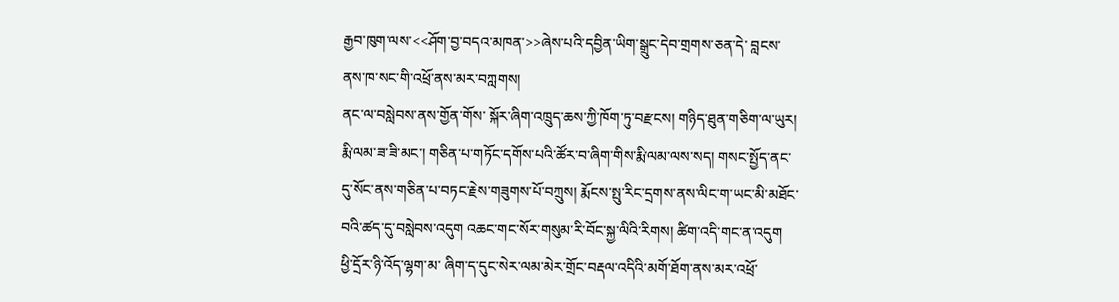རྒྱབ་ཁུག་ལས་<<ཤོག་བྱ་བདའ་མཁན་>>ཞེས་པའི་དབྱིན་ཡིག་སྒྲུང་དེབ་གྲགས་ཅན་དེ་ བླངས་ནས་ཁ་སང་གི་འཕྲོ་ནས་མར་བཀླགས།
ནང་ལ་བསླེབས་ནས་གྱོན་གོས་ སྐོར་ཞིག་འཁྲུད་ཆས་ཀྱི་ཁོག་ཏུ་བརྫངས། གཉིད་ཐུན་གཅིག་ལ་ཡུར། རྨི་ལམ་ཟ་ཟི་མང་། གཅིན་པ་གཏོང་དགོས་པའི་ཚོར་བ་ཞིག་གིས་རྨི་ལམ་ལས་སད། གསང་སྤྱོད་ནང་དུ་སོང་ནས་གཅིན་པ་བཏང་རྗེས་གཟུགས་པོ་བཀྲུས། རྨོངས་སྤུ་རིང་དྲགས་ནས་ལིང་ག་ཡང་མི་མཐོང་བའི་ཚད་དུ་བསླེབས་འདུག འཆང་གང་སོར་གསུམ་རི་བོང་སྐྱ་ལིའི་རིགས། ཚིག་འདི་གང་ན་འདུག
ཕྱི་དྲོར་ཉི་འོད་ལྷག་མ་ ཞིག་ད་དུང་སེར་ལམ་མེར་གྲོང་བརྡལ་འདིའི་མགོ་ཐོག་ནས་མར་འཕྲོ་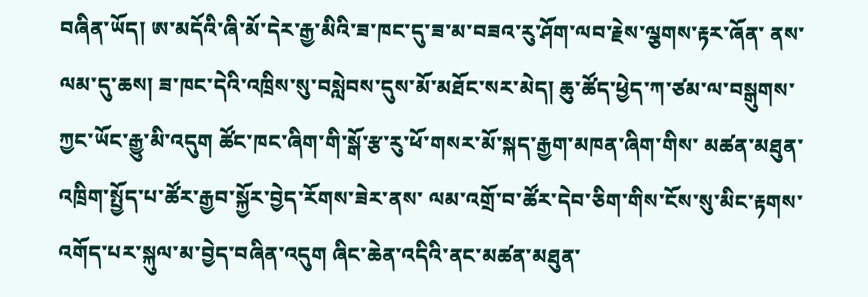བཞིན་ཡོད། ཨ་མདོའི་ཞི་མོ་དེར་རྒྱ་མིའི་ཟ་ཁང་དུ་ཟ་མ་བཟའ་རུ་ཤོག་ལབ་རྗེས་ལྕགས་རྟར་ཞོན་ ནས་ལམ་དུ་ཆས། ཟ་ཁང་དེའི་འཁྲིས་སུ་བསླེབས་དུས་མོ་མཐོང་སར་མེད། ཆུ་ཚོད་ཕྱེད་ཀ་ཙམ་ལ་བསྒུགས་ཀྱང་ཡོང་རྒྱུ་མི་འདུག ཚོང་ཁང་ཞིག་གི་སྒོ་རྩ་རུ་ཕོ་གསར་མོ་སྐད་རྒྱག་མཁན་ཞིག་གིས་ མཚན་མཐུན་འཁྲིག་སྤྱོད་པ་ཚོར་རྒྱབ་སྐྱོར་བྱེད་རོགས་ཟེར་ནས་ ལམ་འགྲོ་བ་ཚོར་དེབ་ཅིག་གིས་ངོས་སུ་མིང་རྟགས་འགོད་པར་སྐུལ་མ་བྱེད་བཞིན་འདུག ཞིང་ཆེན་འདིའི་ནང་མཚན་མཐུན་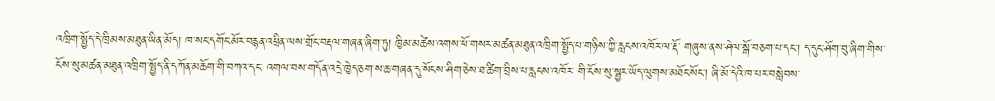འཁྲིག་སྤྱོད་དེ་ཁྲིམས་མཐུན་ཡིན་མོད། ཁ་སང་དགོང་མོར་བརྙན་འཕྲིན་ལས་གྲོང་བརྡལ་གཞན་ཞིག་ཏུ། ཁྱིམ་མཚེས་འགས་ཕོ་གསར་མཚན་མཐུན་འཁྲིག་སྤྱོད་པ་གཉིས་ཀྱི་རླངས་འཁོར་ལ་རྡོ་ གཞུས་ནས་ཤེལ་སྒོ་བཅག་པ་དང་། ད་དུང་ཤོག་བུ་ཞིག་གིས་ངོས་སུ་མཚན་མཐུན་འཁྲིག་སྤྱོད་ནི་དཀོན་མཆོག་གི་བཀའ་དང་ འགལ་བས་གདོན་འདྲེ་ཁྱེད་ཅག་ས་ཆ་གཞན་དུ་སོངས་ཤིག་ཅེས་ཐ་ཚིག་བྲིས་པ་རླངས་འཁོར་ གི་ངོས་སུ་སྦྱར་ཡོད་ལུགས་མཐོང་སོང་། ཞི་མོ་དེའི་ཁ་པར་བསླེབས་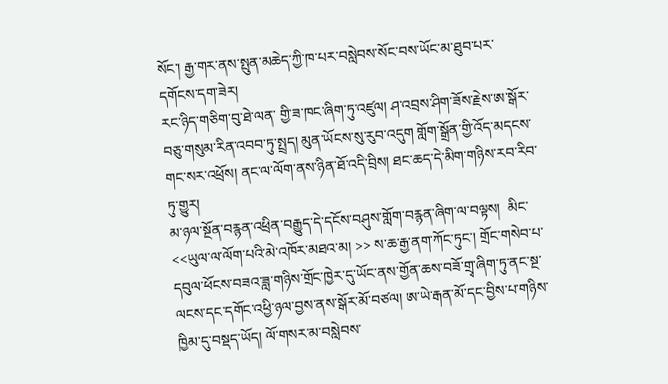སོང་། རྒྱ་གར་ནས་སྤུན་མཆེད་ཀྱི་ཁ་པར་བསླེབས་སོང་བས་ཡོང་མ་ཐུབ་པར་དགོངས་དག་ཟེར།
རང་ཉིད་གཅིག་བུ་ཐེ་ལན་ གྱི་ཟ་ཁང་ཞིག་ཏུ་འཛུལ། ཤ་འབྲས་ཤིག་ཟོས་རྗེས་ཨ་སྒོར་བཅུ་གསུམ་རིན་འབབ་ཏུ་སྤྲད། མུན་ཡོངས་སུ་རུབ་འདུག གློག་སྒྲོན་གྱི་འོད་མདངས་གང་སར་འཕྲོས། ནང་ལ་ལོག་ནས་ཉིན་ཐོ་འདི་བྲིས། ཐང་ཆད་དེ་མིག་གཉིས་རབ་རིབ་ཏུ་གྱུར།
མ་ཉལ་སྔོན་བརྙན་འཕྲིན་བརྒྱུད་དེ་དངོས་བཤུས་གློག་བརྙན་ཞིག་ལ་བལྟས།  མིང་<<ཡུལ་ལ་ལོག་པའི་མེ་འཁོར་མཐའ་མ། >> ས་ཆ་རྒྱ་ནག་ཀོང་ཏུང་། གྲོང་གསེབ་པ་དབུལ་ཕོངས་བཟའ་ཟླ་གཉིས་གྲོང་ཁྱེར་དུ་ཡོང་ནས་གྱོན་ཆས་བཟོ་གྲྭ་ཞིག་ཏུ་ནང་སྔ་ལངས་དང་དགོང་འཕྱི་ཉལ་བྱས་ནས་སྒོར་མོ་བཙལ། ཨ་ཡེ་རྒན་མོ་དང་བྱིས་པ་གཉིས་ཁྱིམ་དུ་བསྡད་ཡོད། ལོ་གསར་མ་བསླེབས་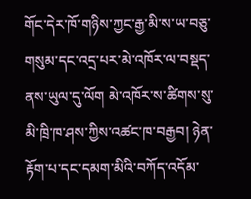གོང་དེར་ཁོ་གཉིས་ཀྱང་རྒྱ་མི་ས་ཡ་བཅུ་གསུམ་དང་འདྲ་པར་མེ་འཁོར་ལ་བསྡད་ནས་ཡུལ་དུ་ལོག མེ་འཁོར་ས་ཚིགས་སུ་མི་ཁྲི་ཁ་ཤས་ཀྱིས་འཚང་ཁ་བརྒྱབ། ཉེན་རྟོག་པ་དང་དམག་མིའི་བཀོད་འདོམ་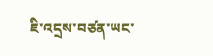ཇི་འདྲས་བཙན་ཡང་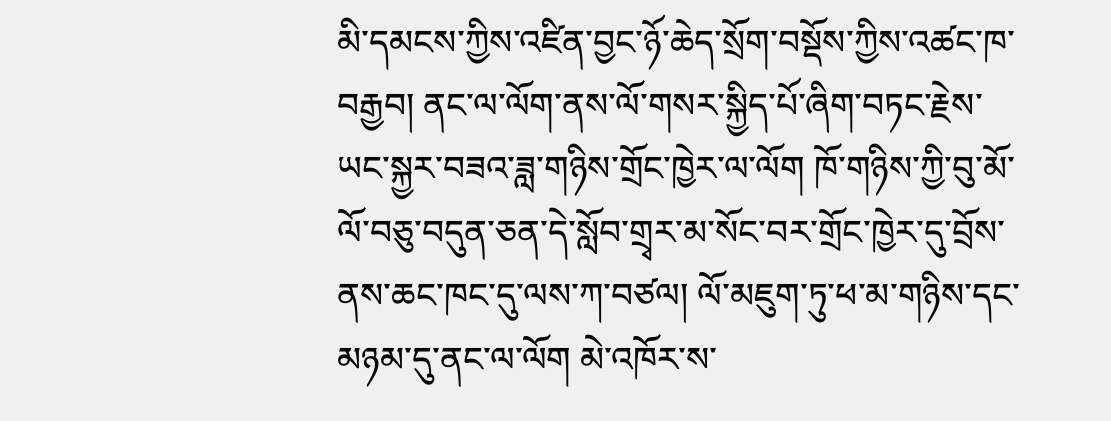མི་དམངས་ཀྱིས་འཛིན་བྱང་ཉོ་ཆེད་སྲོག་བསྡོས་ཀྱིས་འཚང་ཁ་བརྒྱབ། ནང་ལ་ལོག་ནས་ལོ་གསར་སྐྱིད་པོ་ཞིག་བཏང་རྗེས་ཡང་སྐྱར་བཟའ་ཟླ་གཉིས་གྲོང་ཁྱེར་ལ་ལོག ཁོ་གཉིས་ཀྱི་བུ་མོ་ལོ་བཅུ་བདུན་ཅན་དེ་སློབ་གྲྭར་མ་སོང་བར་གྲོང་ཁྱེར་དུ་བྲོས་ནས་ཆང་ཁང་དུ་ལས་ཀ་བཙལ། ལོ་མཇུག་ཏུ་ཕ་མ་གཉིས་དང་མཉམ་དུ་ནང་ལ་ལོག མེ་འཁོར་ས་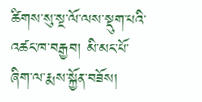ཚིགས་སུ་སྔ་ལོ་ལས་སྡུག་པའི་འཚང་ཁ་བརྒྱབ། མི་མང་པོ་ཞིག་ལ་རྨས་སྐྱོན་བཟོས།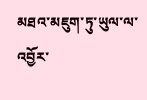མཐའ་མཇུག་ཏུ་ཡུལ་ལ་འབྱོར་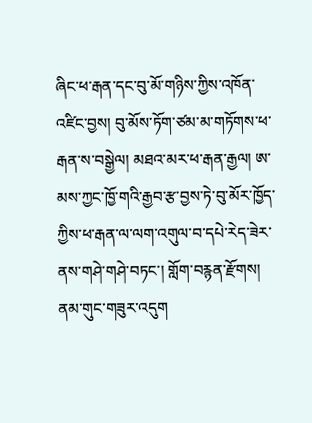ཞིང་ཕ་རྒན་དང་བུ་མོ་གཉིས་ཀྱིས་འཁོན་འཛིང་བྱས། བུ་མོས་ཏོག་ཙམ་མ་གཏོགས་ཕ་རྒན་ས་བསྒྱེལ། མཐའ་མར་ཕ་རྒན་རྒྱལ། ཨ་མས་ཀྱང་ཁྱོ་གའི་རྒྱབ་རྩ་བྱས་ཏེ་བུ་མོར་ཁྱོད་ཀྱིས་ཕ་རྒན་ལ་ལག་འགུལ་བ་དཔེ་རེད་ཟེར་ནས་གཤེ་གཤེ་བཏང་། གློག་བརྙན་རྫོགས། ནམ་གུང་གཟུར་འདུག